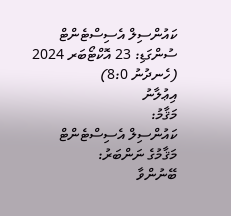ކައުންސިލް އެސިސްޓެންޓް
ސުންގަޑި: 23 އޮކްޓޯބަރ 2024 (ހެނދުނު 8:0)
އިޢުލާނު
މަޤާމު:
ކައުންސިލް އެސިސްޓެންޓް
މަޤާމުގެ ނަންބަރު:
ބޭނުންވާ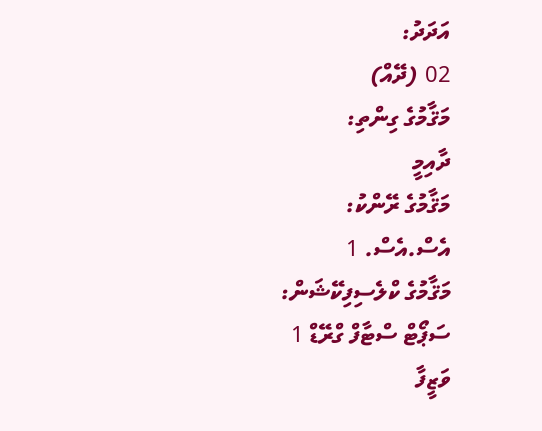އަދަދު:
02 (ދޭއް)
މަޤާމުގެ ގިންތި:
ދާއިމީ
މަޤާމުގެ ރޭންކު:
އެސް.އެސް. 1
މަޤާމުގެ ކްލެސިފިކޭޝަން:
ސަޕޯޓް ސްޓާފް ގްރޭޑް 1
ވަޒީފާ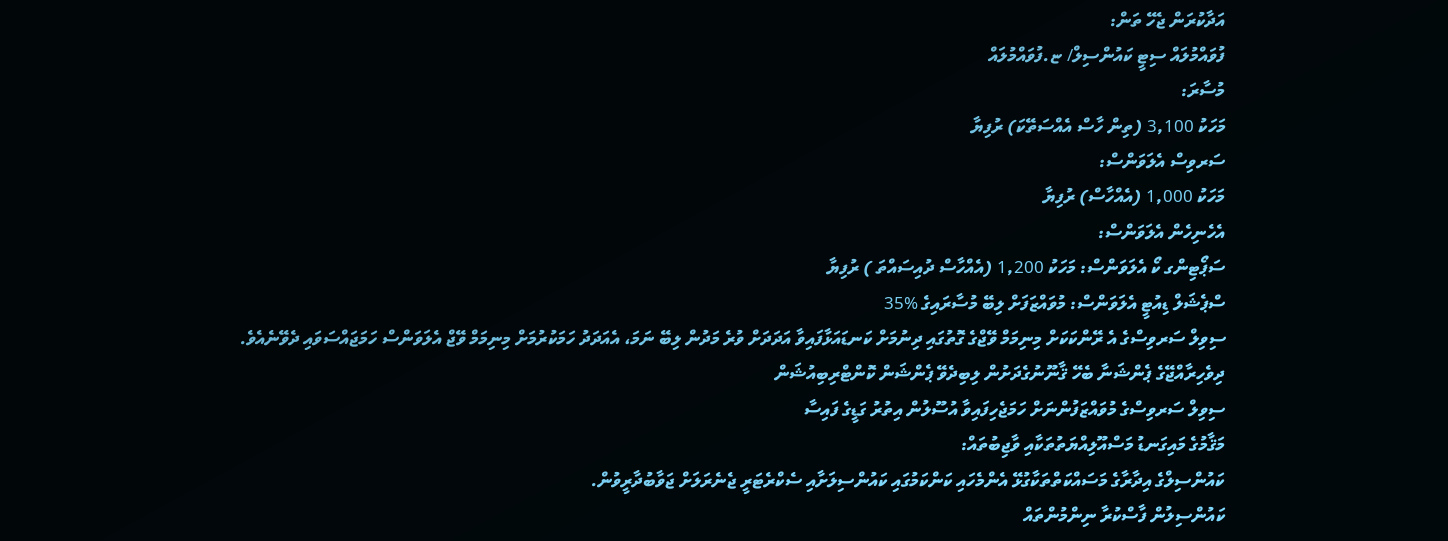އަދާކުރަން ޖެހޭ ތަން:
ފުވައްމުލައް ސިޓީ ކައުންސިލް/ ޏ.ފުވައްމުލައް
މުސާރަ:
މަހަކު 3,100 (ތިން ހާސް އެއްސަތޭކަ) ރުފިޔާ
ސަރވިސް އެލަވަންސް:
މަހަކު 1,000 (އެއްހާސް) ރުފިޔާ
އެހެނިހެން އެލަވަންސް:
ސަޕޯޓިންގ ކޯ އެލަވަންސް: މަހަކު 1,200 (އެއްހާސް ދުއިސައްތަ ) ރުފިޔާ
ސްޕެޝަލް ޑިއުޓީ އެލަވަންސް: މުވައްޒަފަށް ލިބޭ މުސާރައިގެ %35
ސިވިލް ސަރވިސްގެ އެ ރޭންކަކަށް މިނިމަމް ވޭޖްގެ ގޮތުގައި ދިނުމަށް ކަނޑައަޅާފައިވާ އަދަދަށް ވުރެ މަދުން ލިބޭ ނަމަ، އެއަދަދު ހަމަކުރުމަށް މިނިމަމް ވޭޖް އެލަވަންސް ހަމަޖައްސަވައި ދެވޭނެއެވެ.
ދިވެހިރާއްޖޭގެ ޕެންޝަނާ ބެހޭ ޤާނޫނުގެދަށުން ލިބިދެވޭ ޕެންޝަން ކޮންޓްރިބިއުޝަން
ސިވިލް ސަރވިސްގެ މުވައްޒަފުންނަށް ހަމަޖެހިފައިވާ އުސޫލުން އިތުރު ގަޑީގެ ފައިސާ
މަޤާމުގެ މައިގަނޑު މަސްއޫލިއްޔަތުތަކާއި ވާޖިބުތައް:
ކައުންސިލްގެ އިދާރާގެ މަސައްކަތްތަކާގުޅޭ އެންމެހައި ކަންކަމުގައި ކައުންސިލަށާއި ސެކްރެޓަރީ ޖެނެރަލަށް ޖަވާބުދާރީވުން.
ކައުންސިލުން ފާސްކުރާ ނިންމުންތައް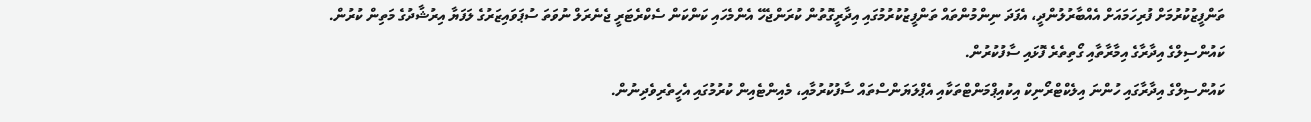ތަންފީޒުކުރުމަށް ފުރިހަމައަށް އެއްބާރުލުންދީ، އެފަދަ ނިންމުންތައް ތަންފީޒުކުރުމުގައި އިދާރީގޮތުން ކުރަންޖެހޭ އެންމެހައި ކަންކަން ސެކްރެޓަރީ ޖެނެރަލް ނުވަތަ ސުޕަވައިޒަރުގެ ލަފަޔާ އިރުޝާދުގެ މަތިން ކުރުން.
ކައުންސިލްގެ އިދާރާގެ އިމާރާތާއި ގޯތިތެރެ ފޮޅައި ސާފުކުރުން.
ކައުންސިލްގެ އިދާރާގައި ހުންނަ އިލެކްޓްރޯނިކް އިކުއިޕްމަންޓްތަކާއި އެޕްލަޔަންސްތައް ސާފުކުރުމާއި، މެއިންޓެއިން ކުރުމުގައި އެހީތެރިވެދިނުން.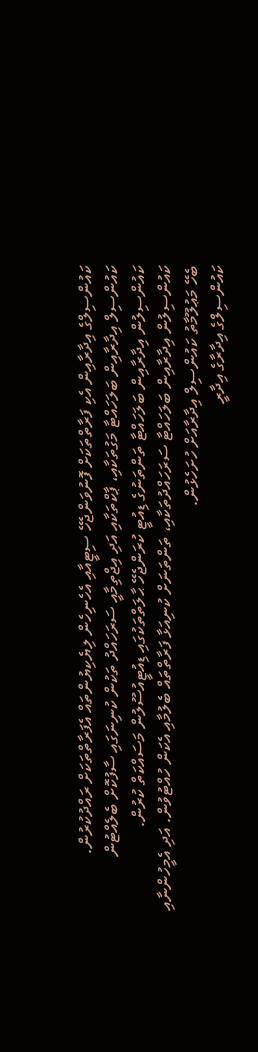ކައުންސިލްގެ އިދާރާއިން އެކި ފަރާތްތަކަށް ފޮނުވަންޖެހޭ ސިޓީއާއި އެހެނިހެން ލިޔެކިޔުންތައް އެފަރާތްތަކަށް ރައްދުކުރުން.
ކައުންސިލް އިދާރާއިން ބަލަހައްޓާ މަގުތަކާއި، ޕާކްތަކާއި އަދި އިޖްތިމާއީ ސަރަހައްދު ތަކުން ކުނިނަގައި ސާފުކޮށް ބެލެއްޓުން
ކައުންސިލުން އިދާރާއިން ބަލަހައްޓާ ތަންތަނުގެ ޑިއުޓީ ކުރަންޖެހޭ ޙާލަތްތަކުގައި ޑިއުޓީއުސޫލުން މަސައްކަތް ކުރުން.
ކައުންސިލުން އިދާރާއިން ބަލަހައްޓާ ސަރަހައްދުތަކާއި، ތަންތަނަށް ކުނިއަޅާ ފަރާތްތައް ބެލުމާއި އެކަން ހުއްޓުވުން. އަދި އެމީހުންނާއި ބެހޭ މަޢުލޫމާތު ކައުންސިލް އިދާރާއަށް ހުށަހެޅުން.
ކައުންސިލްގެ އިދާރާގެ އިދާރީ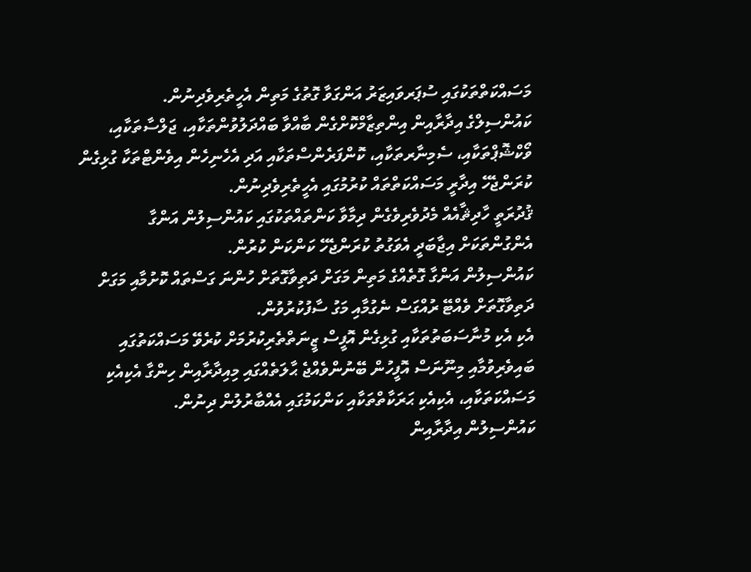މަސައްކަތްތަކުގައި ސުޕަރވައިޒަރު އަންގަވާ ގޮތުގެ މަތިން އެހީތެރިވެދިނުން.
ކައުންސިލްގެ އިދާރާއިން އިންތިޒާމްކޮށްގެން ބާއްވާ ބައްދަލުވުންތަކާއި، ޖަލްސާތަކާއި، ވޯކްޝޮޕްތަކާއި، ސެމިނާރތަކާއި، ކޮންފަރެންސްތަކާއި އަދި އެހެނިހެން އިވެންޓްތަކާ ގުޅިގެން ކުރަންޖެހޭ އިދާރީ މަސައްކަތްތައް ކުރުމުގައި އެހީތެރިވެދިނުން.
ޤުދުރަތީ ހާދިޘާއެއް މެދުވެރިވެގެން ދިމާވާ ކަންތައްތަކުގައި ކައުންސިލުން އަންގާ އެންގުންތަކަށް އިޖާބަދީ އެވަގުތު ކުރަންޖެހޭ ކަންކަން ކުރުން.
ކައުންސިލުން އަންގާ ގޮތެއްގެ މަތިން މަގަށް ދަތިވާގޮތަށް ހުންނަ ގަސްތައް ކޮށުމާއި މަގަށް ދަތިވާގޮތަށް ވެއްޓޭ ރުއްގަސް ނެގުމާއި މަގު ސާފުކުރުވުން.
އެކި އެކި މުނާސަބަތުތަކާއި ގުޅިގެން އޮފީސް ޒީނަތްތެރިކުރުމަށް ކުރެވޭ މަސައްކަތުގައި ބައިވެރިވުމާއި މިނޫނަސް އޮފީހުން ބޭނުންވެއްޖެ ޙާލަތެއްގައި މިއިދާރާއިން ހިންގާ އެކިއެކި މަސައްކަތަކާއި، އެކިއެކި ޙަރަކާތްތަކާއި ކަންކަމުގައި އެއްބާރުލުން ދިނުން.
ކައުންސިލުން އިދާރާއިން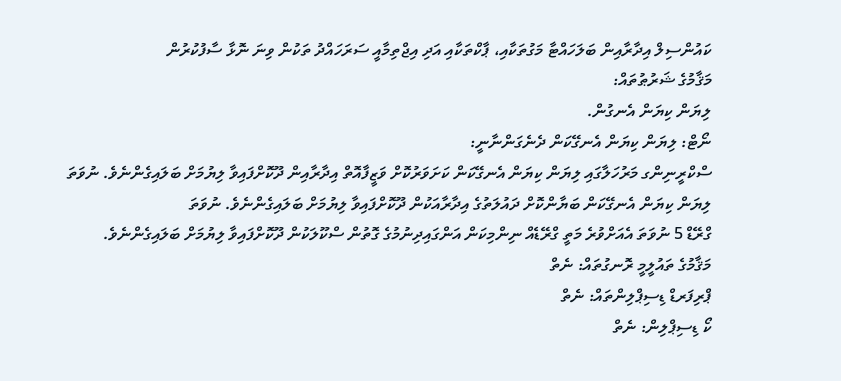ކައުންސިލް އިދާރާއިން ބަލަހައްޓާ މަގުތަކާއި، ޕާކްތަކާއި އަދި އިޖްތިމާއީ ސަރަހައްދު ތަކުން ވިނަ ނޮޅާ ސާފުކުރުން
މަޤާމުގެ ޝަރުޠުތައް:
ލިޔަން ކިޔަން އެނގުން.
ނޯޓް: ލިޔަން ކިޔަން އެނގޭކަން ދެނެގަންނާނީ:
ސްކްރީނިންގ މަރުހަލާގައި ލިޔަން ކިޔަން އެނގޭކަން ކަށަވަރުކޮށް ވަޒީފާއޮތް އިދާރާއިން ދޫކޮށްފައިވާ ލިޔުމަށް ބަލައިގެންނެވެ. ނުވަތަ
ލިޔަން ކިޔަން އެނގޭކަން ބަޔާންކޮށް ދައުލަތުގެ އިދާރާއަކުން ދޫކޮށްފައިވާ ލިޔުމަށް ބަލައިގެންނެވެ. ނުވަތަ
ގްރޭޑް 5 ނުވަތަ އެއަށްވުރެ މަތީ ގްރޭޑެއް ނިންމިކަން އަންގައިދިނުމުގެ ގޮތުން ސްކޫލަކުން ދޫކޮށްފައިވާ ލިޔުމަށް ބަލައިގެންނެވެ.
މަޤާމުގެ ތައުލީމީ ރޮނގުތައް: ނެތް
ޕްރިފަރޑް ޑިސިޕްލިންތައް: ނެތް
ކޯ ޑިސިޕްލިން: ނެތް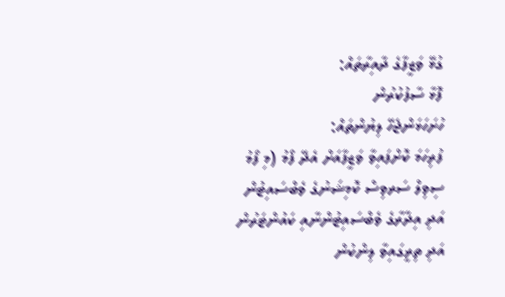ގުޅޭ ވަޒީފާގެ ދާއިރާތައް:
ފޮޅާ ސާފުކުރުން
ހުށަހަޅަންޖެހޭ ލިޔުންތައް:
ފުރިހަމަ ކޮށްފައިވާ ވަޒީފާއަށް އެދޭ ފޯމު (މި ފޯމު ސިވިލް ސަރވިސް ކޮމިޝަނުގެ ވެބްސައިޓުން އަދި އިދާރާގެ ވެބްސައިޓުންނާއި ކައުންޓަރުން އަދި ތިރީގައިވާ ލިންކުން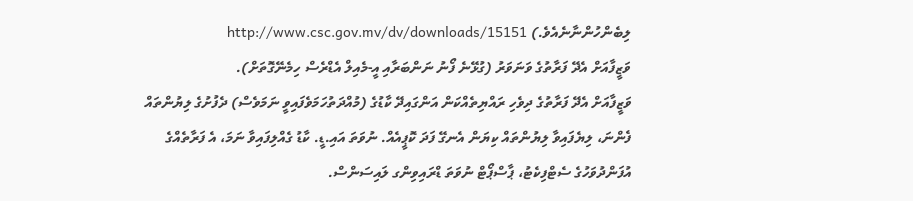ލިބެންހުންނާނެއެވެ.) http://www.csc.gov.mv/dv/downloads/15151
ވަޒީފާއަށް އެދޭ ފަރާތުގެ ވަނަވަރު (ގުޅޭނެ ފޯނު ނަންބަރާއި އީ-މެއިލް އެޑްރެސް ހިމެނޭގޮތަށް).
ވަޒީފާއަށް އެދޭ ފަރާތުގެ ދިވެހި ރައްޔިތެއްކަން އަންގައިދޭ ކާޑުގެ (މުއްދަތުހަމަވެފައިވީ ނަމަވެސް) ދެފުށުގެ ލިޔުންތައް ފެންނަ، ލިޔެފައިވާ ލިޔުންތައް ކިޔަން އެނގޭ ފަދަ ކޮޕީއެއް. ނުވަތަ އައި.ޑީ. ކާޑު ގެއްލިފައިވާ ނަމަ، އެ ފަރާތެއްގެ އުފަންދުވަހުގެ ސެޓްފިކެޓު، ޕާސްޕޯޓް ނުވަތަ ޑްރައިވިންގ ލައިސަންސް.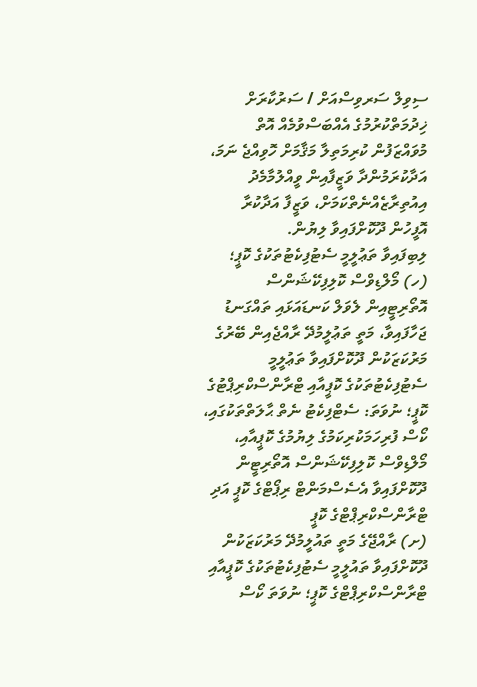ސިވިލް ސަރވިސްއަށް / ސަރުކާރަށް ޚިދުމަތްކުރުމުގެ އެއްބަސްވުމެއް އޮތް މުވައްޒަފުން ކުރިމަތިލާ މަޤާމަށް ހޮވިއްޖެ ނަމަ، އަދާކުރަމުންދާ ވަޒީފާއިން ވީއްލުމާމެދު އިއުތިރާޒެއްނެތްކަމަށް، ވަޒީފާ އަދާކުރާ އޮފީހުން ދޫކޮށްފައިވާ ލިޔުން.
ލިބިފައިވާ ތަޢުލީމީ ސެޓުފިކެޓުތަކުގެ ކޮޕީ؛
(ހ) މޯލްޑިވްސް ކޮލިފިކޭޝަންސް އޮތޯރިޓީއިން ލެވަލް ކަނޑައަޅައި ތައްގަނޑު ޖަހާފައިވާ، މަތީ ތަޢުލީމުދޭ ރާއްޖެއިން ބޭރުގެ މަރުކަޒަކުން ދޫކޮށްފައިވާ ތަޢުލީމީ ސެޓުފިކެޓުތަކުގެ ކޮޕީއާއި ޓްރާންސްކްރިޕްޓުގެ ކޮޕީ؛ ނުވަތަ: ސެޓްފިކެޓު ނެތް ޙާލަތްތަކުގައި، ކޯސް ފުރިހަމަކުރިކަމުގެ ލިޔުމުގެ ކޮޕީއާއި، މޯލްޑިވްސް ކޮލިފިކޭޝަންސް އޮތޯރިޓީން ދޫކޮށްފައިވާ އެސެސްމަންޓް ރިޕޯޓްގެ ކޮޕީ އަދި ޓްރާންސްކްރިޕްޓްގެ ކޮޕީ
(ށ) ރާއްޖޭގެ މަތީ ތައުލީމުދޭ މަރުކަޒަކުން ދޫކޮށްފައިވާ ތައުލީމީ ސެޓުފިކެޓުތަކުގެ ކޮޕީއާއި ޓްރާންސްކްރިޕްޓްގެ ކޮޕީ؛ ނުވަތަ ކޯސް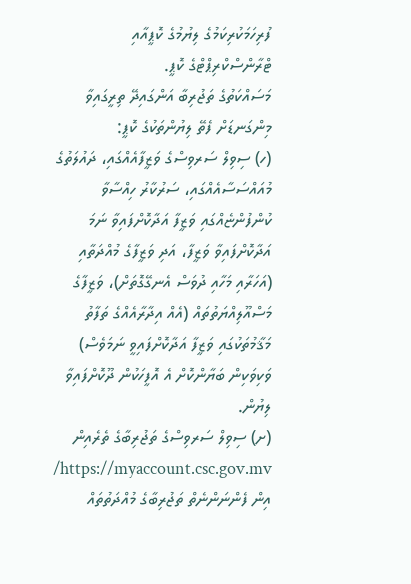ފުރިހަމަކުރިކަމުގެ ލިޔުމުގެ ކޮޕީއާއި ޓްރާންސްކްރިޕްޓްގެ ކޮޕީ.
މަސައްކަތުގެ ތަޖުރިބާ އަންގައިދޭ ތިރީގައިވާ މިންގަނޑަށް ފެތޭ ލިޔުންތަކުގެ ކޮޕީ:
(ހ) ސިވިލް ސަރވިސްގެ ވަޒީފާއެއްގައި، ދައުލަތުގެ މުއައްސަސާއެއްގައި، ސަރުކާރު ހިއްސާވާ ކުންފުންޏެއްގައި ވަޒީފާ އަދާކޮށްފައިވާ ނަމަ އަދާކޮށްފައިވާ ވަޒީފާ، އަދި ވަޒީފާގެ މުއްދަތާއި (އަހަރާއި މަހާއި ދުވަސް އެނގޭގޮތަށް)، ވަޒީފާގެ މަސްއޫލިއްޔަތުތައް (އެއް އިދާރާއެއްގެ ތަފާތު މަޤާމުތަކުގައި ވަޒީފާ އަދާކޮށްފައިވީ ނަމަވެސް) ވަކިވަކިން ބަޔާންކޮށް އެ އޮފީހަކުން ދޫކޮށްފައިވާ ލިޔުން.
(ށ) ސިވިލް ސަރވިސްގެ ތަޖުރިބާގެ ތެރެއިން https://myaccount.csc.gov.mv/ އިން ފެންނަންނެތް ތަޖުރިބާގެ މުއްދަތުތައް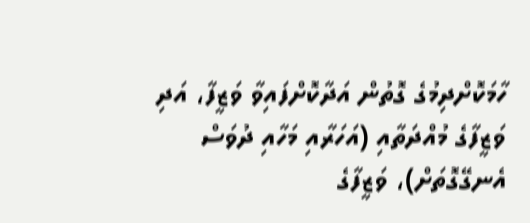ހާމަކޮށްދިމުގެ ގޮތުން އަދާކޮށްފައިވާ ވަޒީފާ، އަދި ވަޒީފާގެ މުއްދަތާއި (އަހަރާއި މަހާއި ދުވަސް އެނގޭގޮތަށް)، ވަޒީފާގެ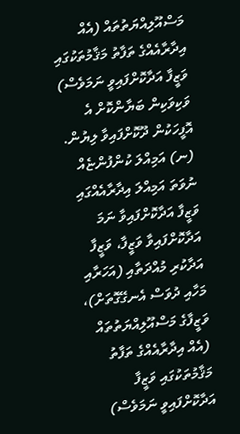މަސްއޫލިއްޔަތުތައް (އެއް އިދާރާއެއްގެ ތަފާތު މަޤާމުތަކުގައި ވަޒީފާ އަދާކޮށްފައިވީ ނަމަވެސް) ވަކިވަކިން ބަޔާންކޮށް އެ އޮފީހަކުން ދޫކޮށްފައިވާ ލިޔުން.
(ނ) އަމިއްލަ ކުންފުންޏެއް ނުވަތަ އަމިއްލަ އިދާރާއެއްގައި ވަޒީފާ އަދާކޮށްފައިވާ ނަމަ އަދާކޮށްފައިވާ ވަޒީފާ، ވަޒީފާ އަދާކުރި މުއްދަތާއި (އަހަރާއި މަހާއި ދުވަސް އެނގޭގޮތަށް)، ވަޒީފާގެ މަސްއޫލިއްޔަތުތައް (އެއް އިދާރާއެއްގެ ތަފާތު މަޤާމުތަކުގައި ވަޒީފާ އަދާކޮށްފައިވީ ނަމަވެސް)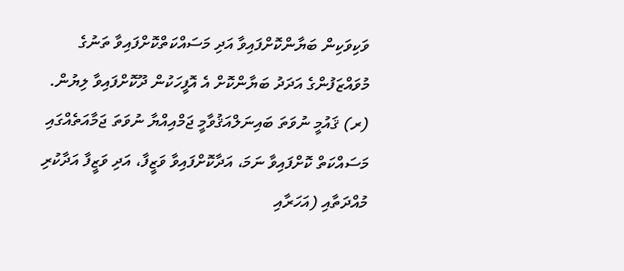ވަކިވަކިން ބަޔާންކޮށްފައިވާ އަދި މަސައްކަތްކޮށްފައިވާ ތަނުގެ މުވައްޒަފުންގެ އަދަދު ބަޔާންކޮށް އެ އޮފީހަކުން ދޫކޮށްފައިވާ ލިޔުން.
(ރ) ޤައުމީ ނުވަތަ ބައިނަލްއަޤުވާމީ ޖަމްއިއްޔާ ނުވަތަ ޖަމާއަތެއްގައި މަސައްކަތް ކޮށްފައިވާ ނަމަ، އަދާކޮށްފައިވާ ވަޒީފާ، އަދި ވަޒީފާ އަދާކުރި މުއްދަތާއި (އަހަރާއި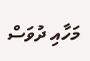މަހާއި ދުވަސް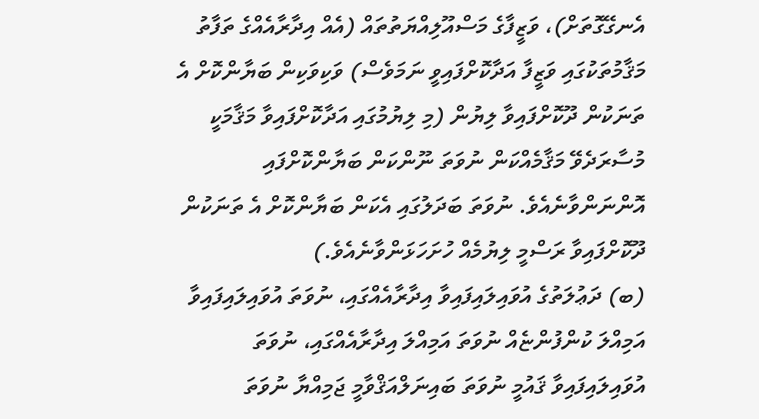އެނގޭގޮތަށް)، ވަޒީފާގެ މަސްއޫލިއްޔަތުތައް (އެއް އިދާރާއެއްގެ ތަފާތު މަޤާމުތަކުގައި ވަޒީފާ އަދާކޮށްފައިވީ ނަމަވެސް) ވަކިވަކިން ބަޔާންކޮށް އެ ތަނަކުން ދޫކޮށްފައިވާ ލިޔުން (މި ލިޔުމުގައި އަދާކޮށްފައިވާ މަޤާމަކީ މުސާރަދެވޭ މަޤާމެއްކަން ނުވަތަ ނޫންކަން ބަޔާންކޮށްފައި އޮންނަންވާނެއެވެ. ނުވަތަ ބަދަލުގައި އެކަން ބަޔާންކޮށް އެ ތަނަކުން ދޫކޮށްފައިވާ ރަސްމީ ލިޔުމެއް ހުށަހަޅަންވާނެއެވެ.)
(ބ) ދަޢުލަތުގެ އުވައިލައިފައިވާ އިދާރާއެއްގައި، ނުވަތަ އުވައިލައިފައިވާ އަމިއްލަ ކުންފުންޏެއް ނުވަތަ އަމިއްލަ އިދާރާއެއްގައި، ނުވަތަ އުވައިލައިފައިވާ ޤައުމީ ނުވަތަ ބައިނަލްއަޤްވާމީ ޖަމިއްޔާ ނުވަތަ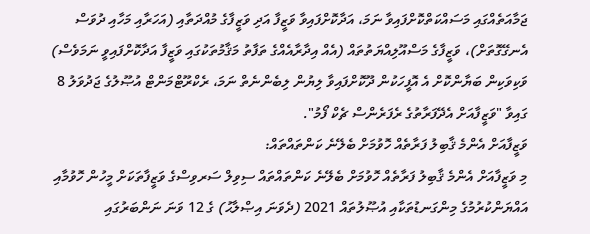ޖަމާއަތެއްގައި މަސައްކަތްކޮށްފައިވާ ނަމަ، އަދާކޮށްފައިވާ ވަޒީފާ އަދި ވަޒީފާގެ މުއްދަތާއި (އަހަރާއި މަހާއި ދުވަސް އެނގޭގޮތަށް)، ވަޒީފާގެ މަސްއޫލިއްޔަތުތައް (އެއް އިދާރާއެއްގެ ތަފާތު މަޤާމުތަކުގައި ވަޒީފާ އަދާކޮށްފައިވީ ނަމަވެސް) ވަކިވަކިން ބަޔާންކޮށް އެ އޮފީހަކުން ދޫކޮށްފައިވާ ލިޔުން ލިބެންނެތް ނަމަ، ރެކްރޫޓްމަންޓް އުޞޫލުގެ ޖަދުވަލު 8 ގައިވާ "ވަޒީފާއަށް އެދޭފަރާތުގެ ރެފަރެންސް ޗެކް ފޯމު".
ވަޒީފާއަށް އެންމެ ޤާބިލު ފަރާތެއް ހޮވުމަށް ބެލޭނެ ކަންތައްތައް:
މި ވަޒީފާއަށް އެންމެ ޤާބިލު ފަރާތެއް ހޮވުމަށް ބެލޭނެ ކަންތައްތައް ސިވިލް ސަރވިސްގެ ވަޒީފާތަކަށް މީހުން ހޮވުމާއި އައްޔަންކުރުމުގެ މިންގަނޑުތަކާއި އުޞޫލުތައް 2021 (ދެވަނަ އިޞްލާޙު) ގެ 12 ވަނަ ނަންބަރުގައި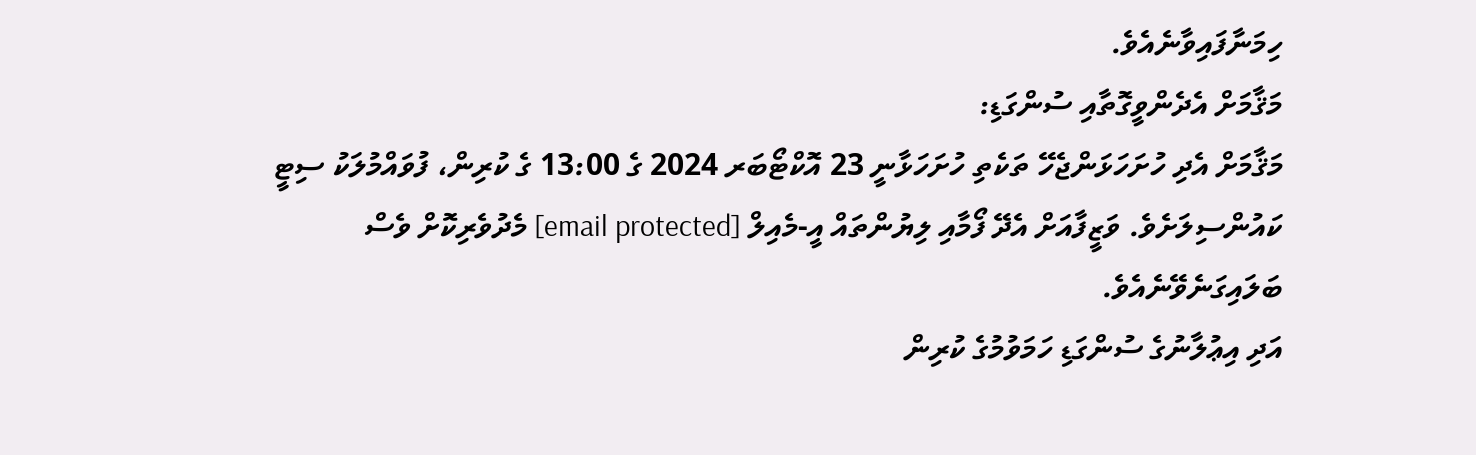ހިމަނާފައިވާނެއެވެ.
މަޤާމަށް އެދެންވީގޮތާއި ސުންގަޑި:
މަޤާމަށް އެދި ހުށަހަޅަންޖެހޭ ތަކެތި ހުށަހަޅާނީ 23 އޮކްޓޯބަރ 2024 ގެ 13:00 ގެ ކުރިން، ފުވައްމުލަކު ސިޓީ ކައުންސިލަށެވެ. ވަޒީފާއަށް އެދޭ ފޯމާއި ލިޔުންތައް އީ-މެއިލް [email protected] މެދުވެރިކޮށް ވެސް ބަލައިގަނެވޭނެއެވެ.
އަދި އިޢުލާނުގެ ސުންގަޑި ހަމަވުމުގެ ކުރިން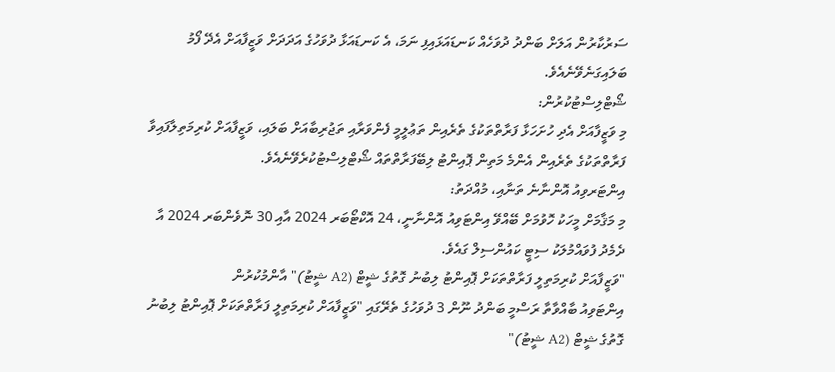ސަރުކާރުން އަލަށް ބަންދު ދުވަހެއް ކަނޑައަޅައިފި ނަމަ، އެ ކަނޑައަޅާ ދުވަހުގެ އަދަދަށް ވަޒީފާއަށް އެދޭ ފޯމު ބަލައިގަނެވޭނެއެވެ.
ޝޯޓްލިސްޓުކުރުން:
މި ވަޒީފާއަށް އެދި ހުށަހަޅާ ފަރާތްތަކުގެ ތެރެއިން ތަޢުލީމީ ފެންވަރާއި ތަޖުރިބާއަށް ބަލައި، ވަޒީފާއަށް ކުރިމަތިލާފައިވާ ފަރާތްތަކުގެ ތެރެއިން އެންމެ މަތިން ޕޮއިންޓު ލިބޭފަރާތްތައް ޝޯޓްލިސްޓުކުރެވޭނެއެވެ.
އިންޓަރވިއު އޮންނާނެ ތަނާއި، މުއްދަތު:
މި މަޤާމަށް މީހަކު ހޮވުމަށް ބޭއްވޭ އިންޓަވިއު އޮންނާނީ، 24 އޮކްޓޯބަރ 2024 އާއި 30 ނޮވެންބަރ 2024 އާ ދެމެދު ފުވައްމުލަކު ސިޓީ ކައުންސިލް ގައެވެ.
"ވަޒީފާއަށް ކުރިމަތިލީ ފަރާތްތަކަށް ޕޮއިންޓު ލިބުނު ގޮތުގެ ޝީޓް (A2 ޝީޓު)" އާންމުކުރުން
އިންޓަވިއު ބާއްވާތާ ރަސްމީ ބަންދު ނޫން 3 ދުވަހުގެ ތެރޭގައި "ވަޒީފާއަށް ކުރިމަތިލީ ފަރާތްތަކަށް ޕޮއިންޓު ލިބުނު ގޮތުގެ ޝީޓް (A2 ޝީޓު)"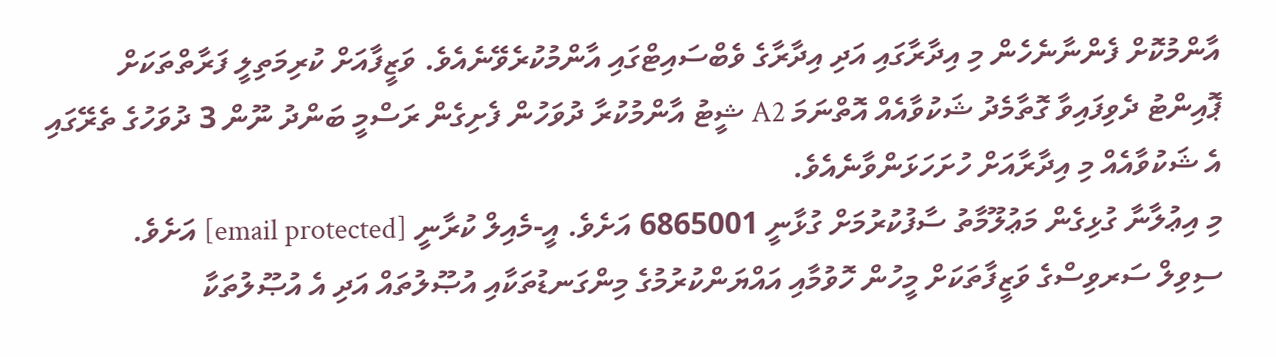އާންމުކޮށް ފެންނާނެހެން މި އިދާރާގައި އަދި އިދާރާގެ ވެބްސައިޓްގައި އާންމުކުރެވޭނެއެވެ. ވަޒީފާއަށް ކުރިމަތިލީ ފަރާތްތަކަށް ޕޮއިންޓު ދެވިފައިވާ ގޮތާމެދު ޝަކުވާއެއް އޮތްނަމަ A2 ޝީޓު އާންމުކުރާ ދުވަހުން ފެށިގެން ރަސްމީ ބަންދު ނޫން 3 ދުވަހުގެ ތެރޭގައި އެ ޝަކުވާއެއް މި އިދާރާއަށް ހުށަހަޅަންވާނެއެވެ.
މި އިޢުލާނާ ގުޅިގެން މަޢުލޫމާތު ސާފުކުރުމަށް ގުޅާނީ 6865001 އަށެވެ. އީ-މެއިލް ކުރާނީ [email protected] އަށެވެ.
ސިވިލް ސަރވިސްގެ ވަޒީފާތަކަށް މީހުން ހޮވުމާއި އައްޔަންކުރުމުގެ މިންގަނޑުތަކާއި އުޞޫލުތައް އަދި އެ އުޞޫލުތަކާ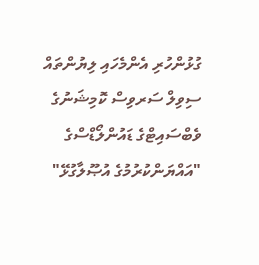ގުޅުންހުރި އެންމެހައި ލިޔުންތައް ސިވިލް ސަރވިސް ކޮމިޝަނުގެ ވެބްސައިޓްގެ ޑައުންލޯޑްސްގެ "އައްޔަންކުރުމުގެ އުޞޫލާގުޅޭ"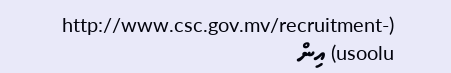(http://www.csc.gov.mv/recruitment-usoolu) އިން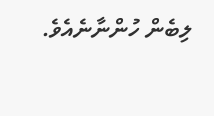ލިބެން ހުންނާނެއެވެ.